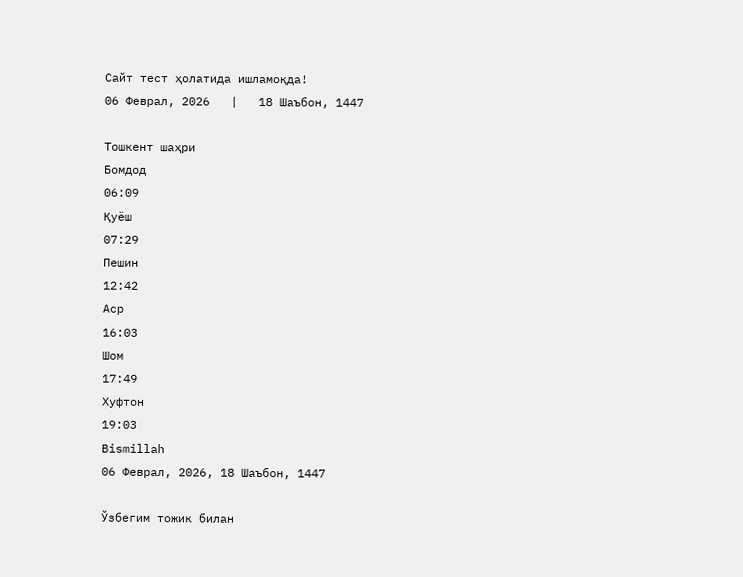Сайт тест ҳолатида ишламоқда!
06 Феврал, 2026   |   18 Шаъбон, 1447

Тошкент шаҳри
Бомдод
06:09
Қуёш
07:29
Пешин
12:42
Аср
16:03
Шом
17:49
Хуфтон
19:03
Bismillah
06 Феврал, 2026, 18 Шаъбон, 1447

Ўзбегим тожик билан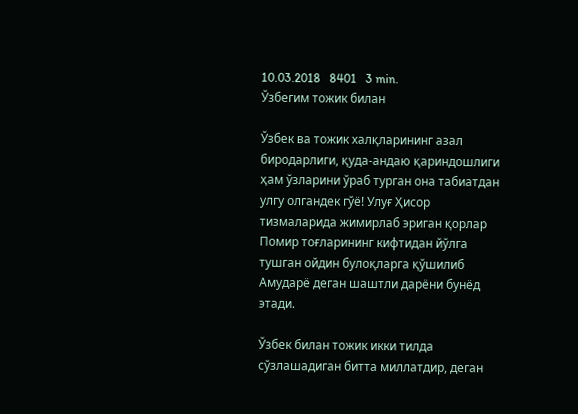10.03.2018   8401   3 min.
Ўзбегим тожик билан

Ўзбек ва тожик халқларининг азал биродарлиги, қуда-андаю қариндошлиги ҳам ўзларини ўраб турган она табиатдан улгу олгандек гўё! Улуғ Ҳисор тизмаларида жимирлаб эриган қорлар Помир тоғларининг кифтидан йўлга тушган ойдин булоқларга қўшилиб Амударё деган шаштли дарёни бунёд этади.

Ўзбек билан тожик икки тилда сўзлашадиган битта миллатдир, деган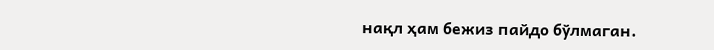нақл ҳам бежиз пайдо бўлмаган.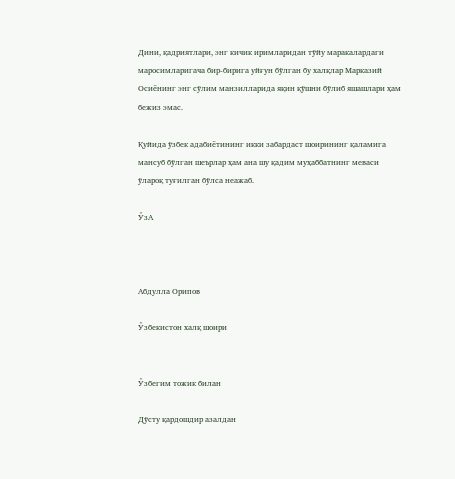Дини, қадриятлари, энг кичик иримларидан тўйу маракалардаги маросимларигача бир-бирига уйғун бўлган бу халқлар Марказий Осиёнинг энг сўлим манзилларида яқин қўшни бўлиб яшашлари ҳам бежиз эмас.

Қуйида ўзбек адабиётининг икки забардаст шоирининг қаламига мансуб бўлган шеърлар ҳам ана шу қадим муҳаббатнинг меваси ўлароқ туғилган бўлса неажаб.

ЎзА



Абдулла Орипов

Ўзбекистон халқ шоири


Ўзбегим тожик билан

Дўсту қардошдир азалдан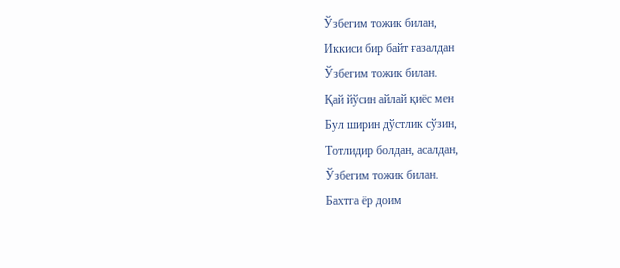Ўзбегим тожик билан,
Иккиси бир байт ғазалдан
Ўзбегим тожик билан.
Қай йўсин айлай қиёс мен
Бул ширин дўстлик сўзин,
Тотлидир болдан, асалдан,
Ўзбегим тожик билан.
Бахтга ёр доим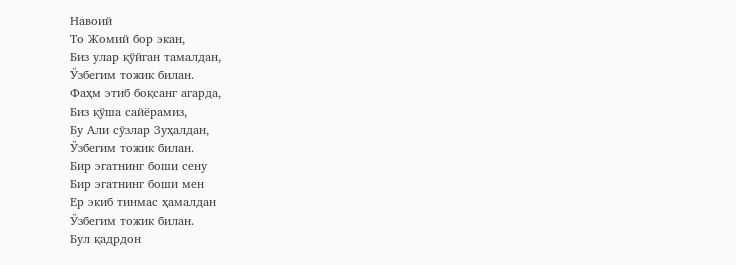Навоий
То Жомий бор экан,
Биз улар қўйган тамалдан,
Ўзбегим тожик билан.
Фаҳм этиб боқсанг агарда,
Биз қўша сайёрамиз,
Бу Али сўзлар Зуҳалдан,
Ўзбегим тожик билан.
Бир эгатнинг боши сену
Бир эгатнинг боши мен
Ер экиб тинмас ҳамалдан
Ўзбегим тожик билан.
Бул қадрдон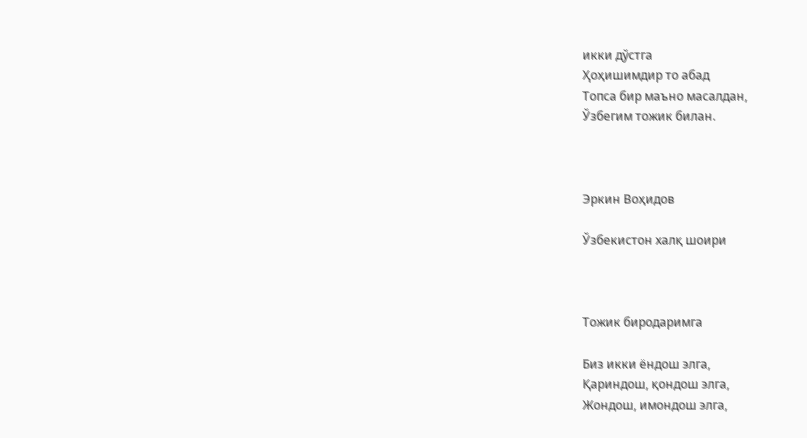икки дўстга
Ҳоҳишимдир то абад
Топса бир маъно масалдан,
Ўзбегим тожик билан.



Эркин Воҳидов

Ўзбекистон халқ шоири



Тожик биродаримга

Биз икки ёндош элга,
Қариндош, қондош элга,
Жондош, имондош элга,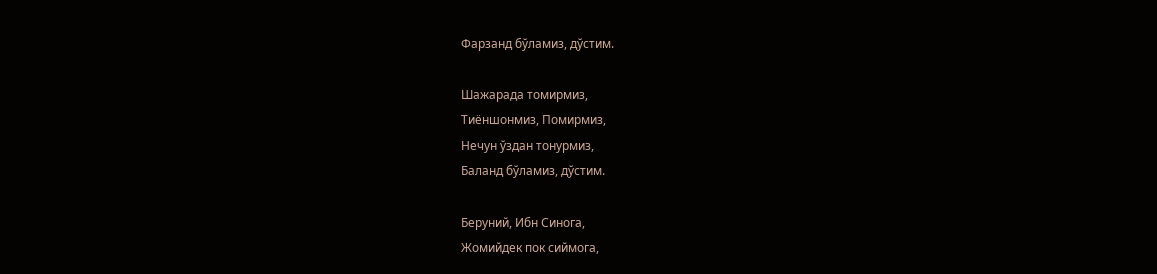Фарзанд бўламиз, дўстим.

Шажарада томирмиз,
Тиёншонмиз, Помирмиз,
Нечун ўздан тонурмиз,
Баланд бўламиз, дўстим.

Беруний, Ибн Синога,
Жомийдек пок сиймога,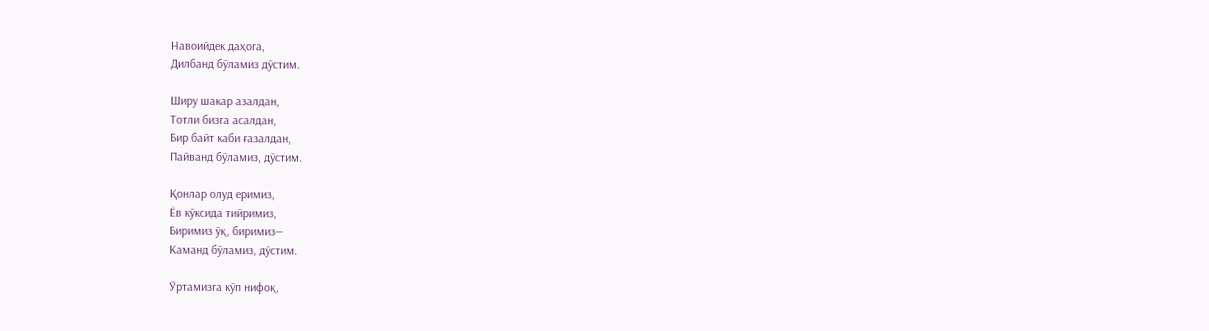Навоийдек даҳога,
Дилбанд бўламиз дўстим.

Ширу шакар азалдан,
Тотли бизга асалдан,
Бир байт каби ғазалдан,
Пайванд бўламиз, дўстим.

Қонлар олуд еримиз,
Ёв кўксида тийримиз,
Биримиз ўқ, биримиз—
Каманд бўламиз, дўстим.

Ўртамизга кўп нифоқ,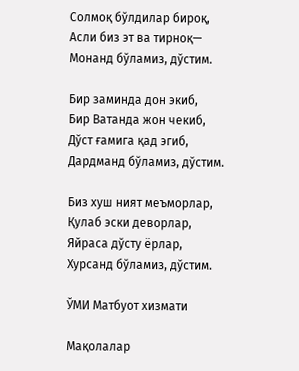Солмоқ бўлдилар бироқ,
Асли биз эт ва тирноқ—
Монанд бўламиз, дўстим.

Бир заминда дон экиб,
Бир Ватанда жон чекиб,
Дўст ғамига қад эгиб,
Дардманд бўламиз, дўстим.

Биз хуш ният меъморлар,
Қулаб эски деворлар,
Яйраса дўсту ёрлар,
Хурсанд бўламиз, дўстим.

ЎМИ Матбуот хизмати

Мақолалар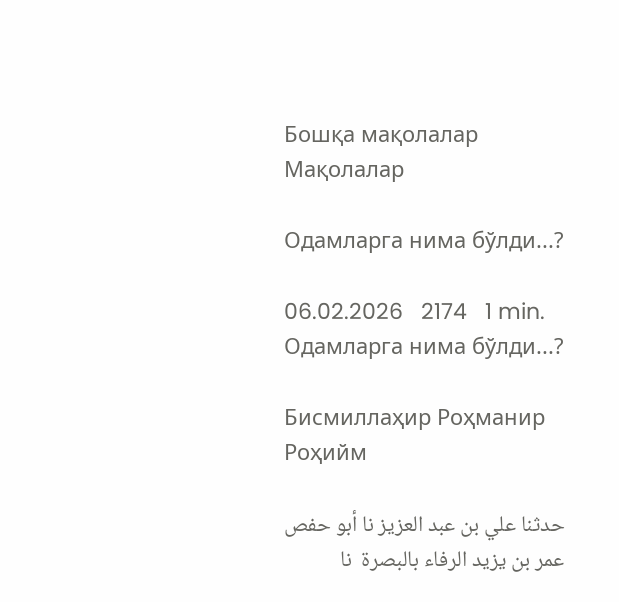Бошқа мақолалар
Мақолалар

Одамларга нима бўлди...?

06.02.2026   2174   1 min.
Одамларга нима бўлди...?

Бисмиллаҳир Роҳманир Роҳийм

حدثنا علي بن عبد العزيز نا أبو حفص عمر بن يزيد الرفاء بالبصرة  نا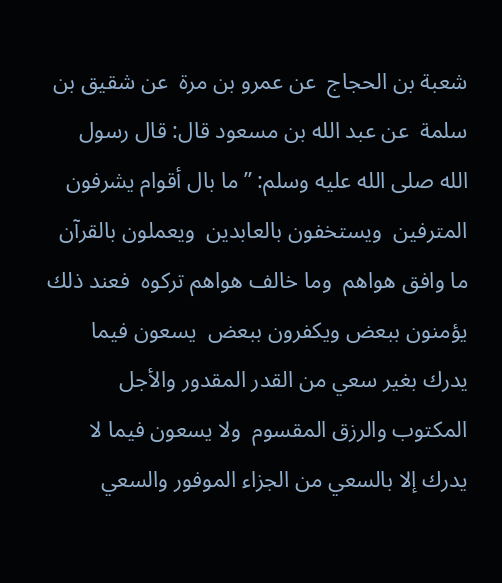شعبة بن الحجاج  عن عمرو بن مرة  عن شقيق بن سلمة  عن عبد الله بن مسعود قال: قال رسول الله صلى الله عليه وسلم: ”ما بال أقوام يشرفون المترفين  ويستخفون بالعابدين  ويعملون بالقرآن ما وافق هواهم  وما خالف هواهم تركوه  فعند ذلك يؤمنون ببعض ويكفرون ببعض  يسعون فيما يدرك بغير سعي من القدر المقدور والأجل المكتوب والرزق المقسوم  ولا يسعون فيما لا يدرك إلا بالسعي من الجزاء الموفور والسعي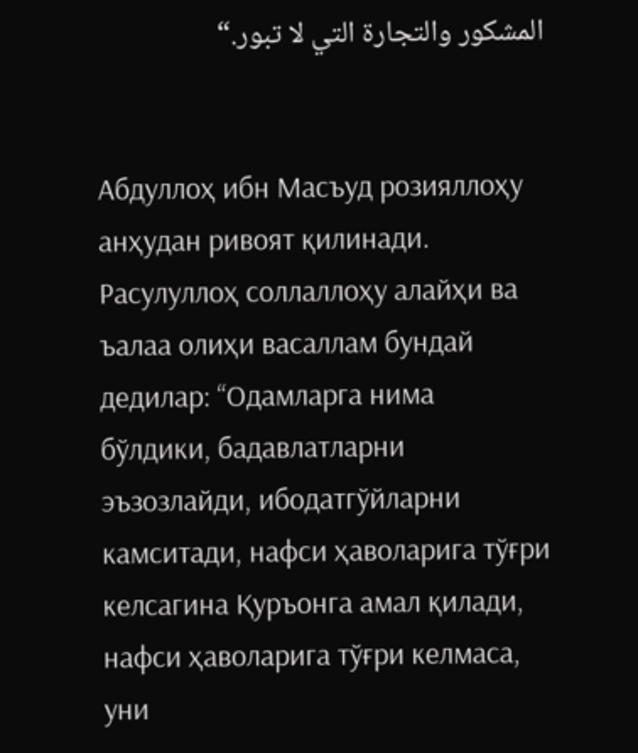المشكور والتجارة التي لا تبور.“


Абдуллоҳ ибн Масъуд розияллоҳу анҳудан ривоят қилинади. Расулуллоҳ соллаллоҳу алайҳи ва ъалаа олиҳи васаллам бундай дедилар: “Одамларга нима бўлдики, бадавлатларни эъзозлайди, ибодатгўйларни камситади, нафси ҳаволарига тўғри келсагина Қуръонга амал қилади, нафси ҳаволарига тўғри келмаса, уни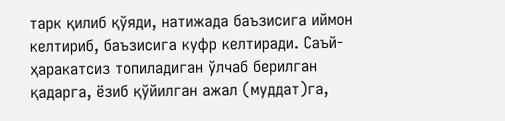тарк қилиб қўяди, натижада баъзисига иймон келтириб, баъзисига куфр келтиради. Саъй-ҳаракатсиз топиладиган ўлчаб берилган қадарга, ёзиб қўйилган ажал (муддат)га,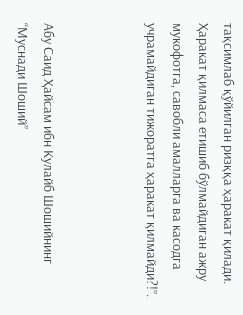тақсимлаб қўйилган ризққа ҳаракат қилади. Ҳаракат қилмаса етишиб бўлмайдиган ажру мукофотга, савобли амалларга ва касодга учрамайдиган тижоратга ҳаракат қилмайди?!”.



Абу Саид Ҳайсам ибн Кулайб Шошийнинг
“Муснади Шоший”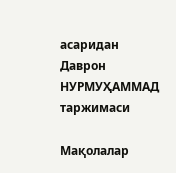асаридан
Даврон НУРМУҲАММАД таржимаси

Мақолалар